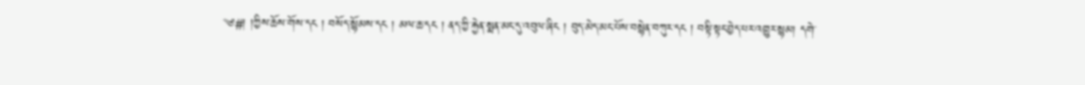༄#། །ཀྱིས་ཆོས་གོས་དང ། བསོད་སྙོམས་དང ། མལ་ཆ་དང ། ནད་ཀྱི་རྐྱེན་སྨན་མང་དུ་འབུལ་ཞིང ། བུད་མེད་མང་པོས་བསྙེན་བཀུར་དང ། བསྟི་སྟང་བྱེད་པར་འགྱུར་སྙམ། དགེ་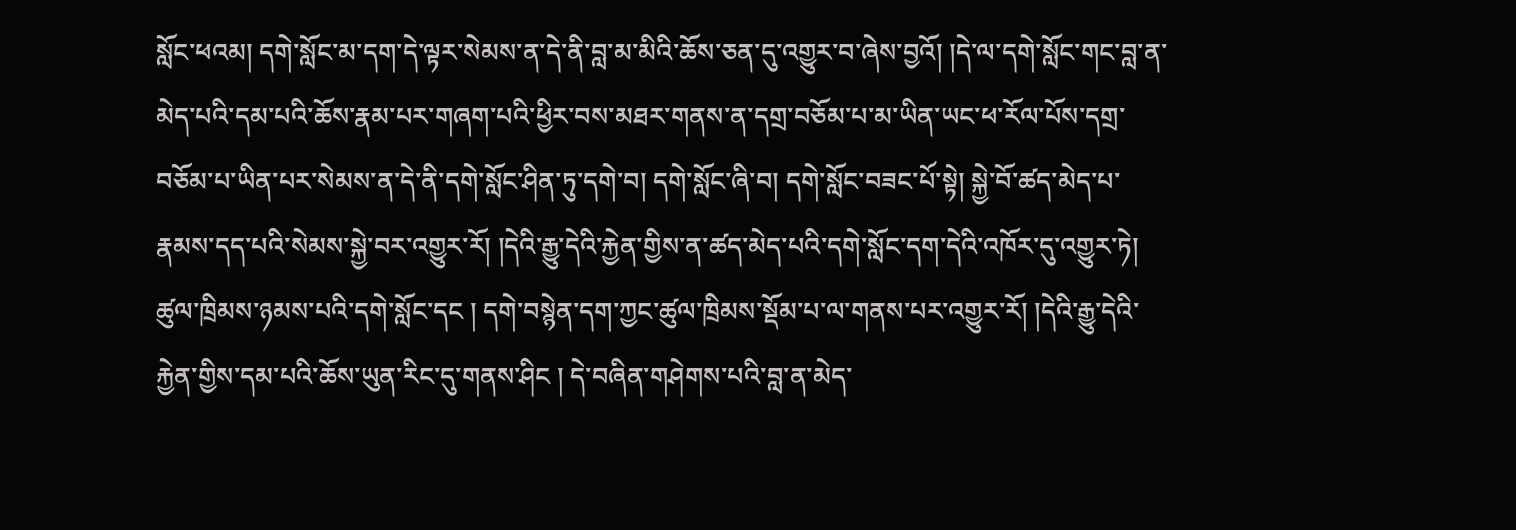སློང་ཕའམ། དགེ་སློང་མ་དག་དེ་ལྟར་སེམས་ན་དེ་ནི་བླ་མ་མིའི་ཆོས་ཅན་དུ་འགྱུར་བ་ཞེས་བྱའོ། །དེ་ལ་དགེ་སློང་གང་བླ་ན་མེད་པའི་དམ་པའི་ཆོས་རྣམ་པར་གཞག་པའི་ཕྱིར་བས་མཐར་གནས་ན་དགྲ་བཅོམ་པ་མ་ཡིན་ཡང་ཕ་རོལ་པོས་དགྲ་བཅོམ་པ་ཡིན་པར་སེམས་ན་དེ་ནི་དགེ་སློང་ཤིན་ཏུ་དགེ་བ། དགེ་སློང་ཞི་བ། དགེ་སློང་བཟང་པོ་སྟེ། སྐྱེ་བོ་ཚད་མེད་པ་རྣམས་དད་པའི་སེམས་སྐྱེ་བར་འགྱུར་རོ། །དེའི་རྒྱུ་དེའི་རྐྱེན་གྱིས་ན་ཚད་མེད་པའི་དགེ་སློང་དག་དེའི་འཁོར་དུ་འགྱུར་ཏེ། ཚུལ་ཁྲིམས་ཉམས་པའི་དགེ་སློང་དང ། དགེ་བསྙེན་དག་ཀྱང་ཚུལ་ཁྲིམས་སྡོམ་པ་ལ་གནས་པར་འགྱུར་རོ། །དེའི་རྒྱུ་དེའི་རྐྱེན་གྱིས་དམ་པའི་ཆོས་ཡུན་རིང་དུ་གནས་ཤིང ། དེ་བཞིན་གཤེགས་པའི་བླ་ན་མེད་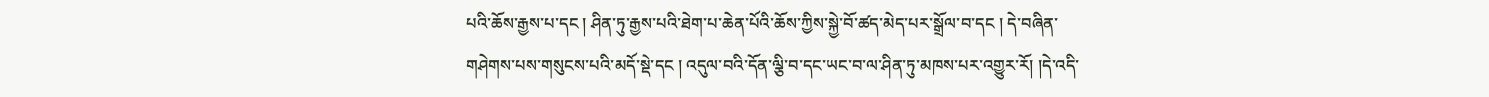པའི་ཆོས་རྒྱས་པ་དང ། ཤིན་ཏུ་རྒྱས་པའི་ཐེག་པ་ཆེན་པོའི་ཆོས་ཀྱིས་སྐྱེ་བོ་ཚད་མེད་པར་སྒྲོལ་བ་དང ། དེ་བཞིན་གཤེགས་པས་གསུངས་པའི་མདོ་སྡེ་དང ། འདུལ་བའི་དོན་ལྕི་བ་དང་ཡང་བ་ལ་ཤིན་ཏུ་མཁས་པར་འགྱུར་རོ། །དེ་འདི་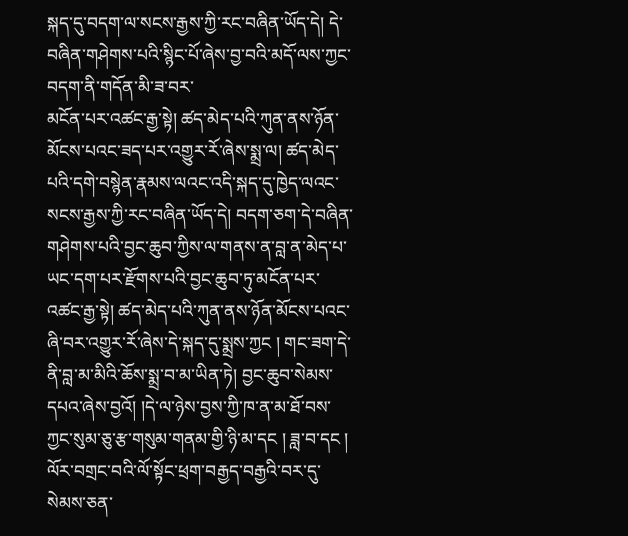སྐད་དུ་བདག་ལ་སངས་རྒྱས་ཀྱི་རང་བཞིན་ཡོད་དེ། དེ་བཞིན་གཤེགས་པའི་སྙིང་པོ་ཞེས་བྱ་བའི་མདོ་ལས་ཀྱང་བདག་ནི་གདོན་མི་ཟ་བར་
མངོན་པར་འཚང་རྒྱ་སྟེ། ཚད་མེད་པའི་ཀུན་ནས་ཉོན་མོངས་པའང་ཟད་པར་འགྱུར་རོ་ཞེས་སྨྲ་ལ། ཚད་མེད་པའི་དགེ་བསྙེན་རྣམས་ལའང་འདི་སྐད་དུ་ཁྱེད་ལའང་སངས་རྒྱས་ཀྱི་རང་བཞིན་ཡོད་དེ། བདག་ཅག་དེ་བཞིན་གཤེགས་པའི་བྱང་ཆུབ་ཀྱིས་ལ་གནས་ན་བླ་ན་མེད་པ་ཡང་དག་པར་རྫོགས་པའི་བྱང་ཆུབ་ཏུ་མངོན་པར་འཚང་རྒྱ་སྟེ། ཚད་མེད་པའི་ཀུན་ནས་ཉོན་མོངས་པའང་ཞི་བར་འགྱུར་རོ་ཞེས་དེ་སྐད་དུ་སྨྲས་ཀྱང ། གང་ཟག་དེ་ནི་བླ་མ་མིའི་ཆོས་སྨྲ་བ་མ་ཡིན་ཏེ། བྱང་ཆུབ་སེམས་དཔའ་ཞེས་བྱའོ། །དེ་ལ་ཉེས་བྱས་ཀྱི་ཁ་ན་མ་ཐོ་བས་ཀྱང་སུམ་ཅུ་རྩ་གསུམ་གནམ་གྱི་ཉི་མ་དང ། ཟླ་བ་དང ། ལོར་བགྲང་བའི་ལོ་སྟོང་ཕྲག་བརྒྱད་བརྒྱའི་བར་དུ་སེམས་ཅན་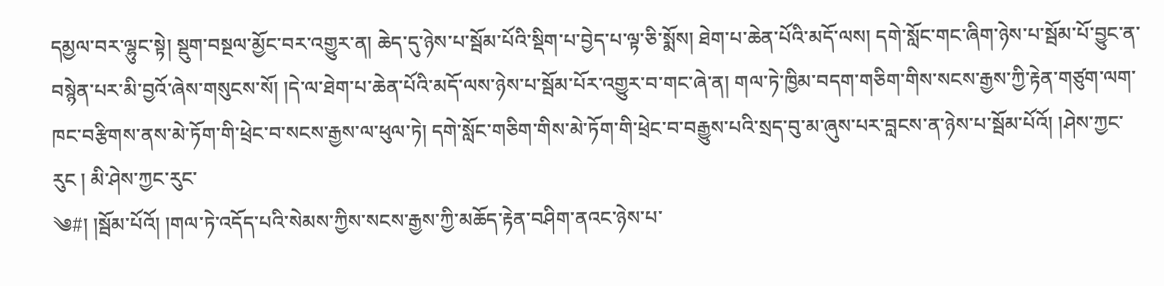དམྱལ་བར་ལྷུང་སྟེ། སྡུག་བསྔལ་མྱོང་བར་འགྱུར་ན། ཆེད་དུ་ཉེས་པ་སྦོམ་པོའི་སྡིག་པ་བྱེད་པ་ལྟ་ཅི་སྨོས། ཐེག་པ་ཆེན་པོའི་མདོ་ལས། དགེ་སློང་གང་ཞིག་ཉེས་པ་སྦོམ་པོ་བྱུང་ན་བསྙེན་པར་མི་བྱའོ་ཞེས་གསུངས་སོ། །དེ་ལ་ཐེག་པ་ཆེན་པོའི་མདོ་ལས་ཉེས་པ་སྦོམ་པོར་འགྱུར་བ་གང་ཞེ་ན། གལ་ཏེ་ཁྱིམ་བདག་གཅིག་གིས་སངས་རྒྱས་ཀྱི་རྟེན་གཙུག་ལག་ཁང་བརྩིགས་ནས་མེ་ཏོག་གི་ཕྲེང་བ་སངས་རྒྱས་ལ་ཕུལ་ཏེ། དགེ་སློང་གཅིག་གིས་མེ་ཏོག་གི་ཕྲེང་བ་བརྒྱུས་པའི་སྲད་བུ་མ་ཞུས་པར་བླངས་ན་ཉེས་པ་སྦོམ་པོའོ། །ཤེས་ཀྱང་རུང ། མི་ཤེས་ཀྱང་རུང་
༄#། །སྦོམ་པོའོ། །གལ་ཏེ་འདོད་པའི་སེམས་ཀྱིས་སངས་རྒྱས་ཀྱི་མཆོད་རྟེན་བཤིག་ནའང་ཉེས་པ་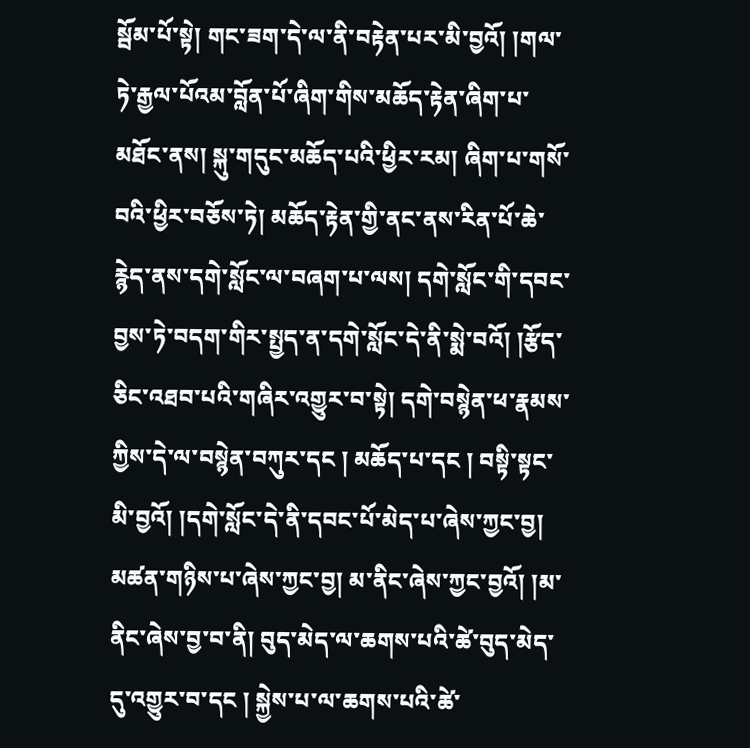སྦོམ་པོ་སྟེ། གང་ཟག་དེ་ལ་ནི་བརྟེན་པར་མི་བྱའོ། །གལ་ཏེ་རྒྱལ་པོའམ་བློན་པོ་ཞིག་གིས་མཆོད་རྟེན་ཞིག་པ་མཐོང་ནས། སྐུ་གདུང་མཆོད་པའི་ཕྱིར་རམ། ཞིག་པ་གསོ་བའི་ཕྱིར་བཅོས་ཏེ། མཆོད་རྟེན་གྱི་ནང་ནས་རིན་པོ་ཆེ་རྙེད་ནས་དགེ་སློང་ལ་བཞག་པ་ལས། དགེ་སློང་གི་དབང་བྱས་ཏེ་བདག་གིར་སྤྱད་ན་དགེ་སློང་དེ་ནི་སྨེ་བའོ། །རྩོད་ཅིང་འཐབ་པའི་གཞིར་འགྱུར་བ་སྟེ། དགེ་བསྙེན་ཕ་རྣམས་ཀྱིས་དེ་ལ་བསྙེན་བཀུར་དང ། མཆོད་པ་དང ། བསྟི་སྟང་མི་བྱའོ། །དགེ་སློང་དེ་ནི་དབང་པོ་མེད་པ་ཞེས་ཀྱང་བྱ། མཚན་གཉིས་པ་ཞེས་ཀྱང་བྱ། མ་ནིང་ཞེས་ཀྱང་བྱའོ། །མ་ནིང་ཞེས་བྱ་བ་ནི། བུད་མེད་ལ་ཆགས་པའི་ཚེ་བུད་མེད་དུ་འགྱུར་བ་དང ། སྐྱེས་པ་ལ་ཆགས་པའི་ཚེ་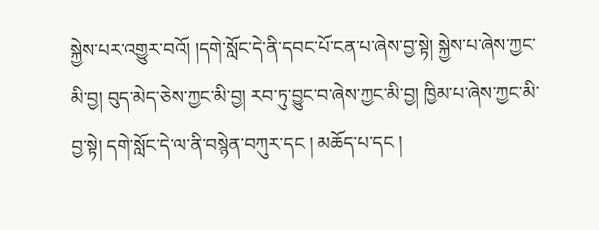སྐྱེས་པར་འགྱུར་བའོ། །དགེ་སློང་དེ་ནི་དབང་པོ་ངན་པ་ཞེས་བྱ་སྟེ། སྐྱེས་པ་ཞེས་ཀྱང་མི་བྱ། བུད་མེད་ཅེས་ཀྱང་མི་བྱ། རབ་ཏུ་བྱུང་བ་ཞེས་ཀྱང་མི་བྱ། ཁྱིམ་པ་ཞེས་ཀྱང་མི་བྱ་སྟེ། དགེ་སློང་དེ་ལ་ནི་བསྙེན་བཀུར་དང ། མཆོད་པ་དང །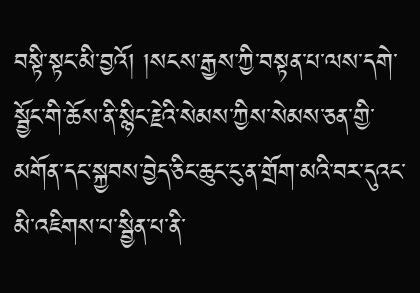བསྟི་སྟང་མི་བྱའོ། །སངས་རྒྱས་ཀྱི་བསྟན་པ་ལས་དགེ་སྦྱོང་གི་ཆོས་ནི་སྙིང་རྗེའི་སེམས་ཀྱིས་སེམས་ཅན་གྱི་མགོན་དང་སྐྱབས་བྱེད་ཅིང་ཆུང་ངུ་ན་གྲོག་མའི་བར་དུའང་མི་འཇིགས་པ་སྦྱིན་པ་ནི་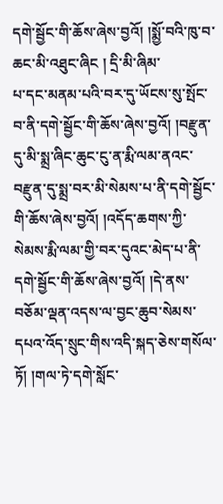དགེ་སྦྱོང་གི་ཆོས་ཞེས་བྱའོ། །སྨྱོ་བའི་ཁུ་བ་ཆང་མི་འཐུང་ཞིང ། དྲི་མི་ཞིམ་
པ་དང་མནམ་པའི་བར་དུ་ཡོངས་སུ་སྤོང་བ་ནི་དགེ་སྦྱོང་གི་ཆོས་ཞེས་བྱའོ། །བརྫུན་དུ་མི་སྨྲ་ཞིང་ཆུང་ངུ་ན་རྨི་ལམ་ནའང་བརྫུན་དུ་སྨྲ་བར་མི་སེམས་པ་ནི་དགེ་སྦྱོང་གི་ཆོས་ཞེས་བྱའོ། །འདོད་ཆགས་ཀྱི་སེམས་རྨི་ལམ་གྱི་བར་དུའང་མེད་པ་ནི་དགེ་སྦྱོང་གི་ཆོས་ཞེས་བྱའོ། །དེ་ནས་བཅོམ་ལྡན་འདས་ལ་བྱང་ཆུབ་སེམས་དཔའ་འོད་སྲུང་གིས་འདི་སྐད་ཅེས་གསོལ་ཏོ། །གལ་ཏེ་དགེ་སློང་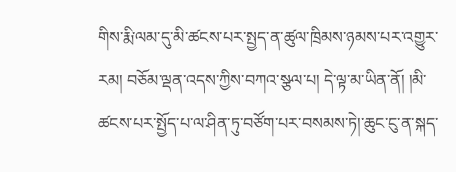གིས་རྨི་ལམ་དུ་མི་ཚངས་པར་སྤྱད་ན་ཚུལ་ཁྲིམས་ཉམས་པར་འགྱུར་རམ། བཅོམ་ལྡན་འདས་ཀྱིས་བཀའ་སྩལ་པ། དེ་ལྟ་མ་ཡིན་ནོ། །མི་ཚངས་པར་སྤྱོད་པ་ལ་ཤིན་ཏུ་བཙོག་པར་བསམས་ཏེ།་ཆུང་ངུ་ན་སྐད་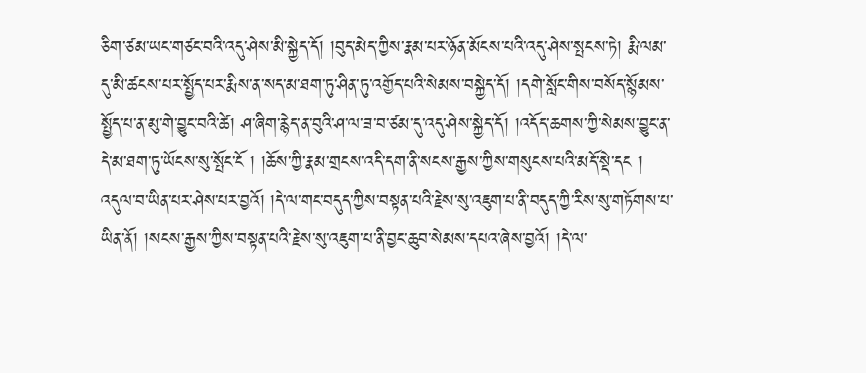ཅིག་ཙམ་ཡང་གཙང་བའི་འདུ་ཤེས་མི་སྐྱེད་དོ། །བུད་མེད་ཀྱིས་རྣམ་པར་ཉོན་མོངས་པའི་འདུ་ཤེས་སྤངས་ཏེ། རྨི་ལམ་དུ་མི་ཚངས་པར་སྤྱོད་པར་རྨིས་ན་སད་མ་ཐག་ཏུ་ཤིན་ཏུ་འགྱོད་པའི་སེམས་བསྐྱེད་དོ། །དགེ་སློང་གིས་བསོད་སྙོམས་སྤྱོད་པ་ན་མུ་གེ་བྱུང་བའི་ཚེ། ཤ་ཞིག་རྙེད་ན་བུའི་ཤ་ལ་ཟ་བ་ཙམ་དུ་འདུ་ཤེས་སྐྱེད་དོ། །འདོད་ཆགས་ཀྱི་སེམས་བྱུང་ན་དེ་མ་ཐག་ཏུ་ཡོངས་སུ་སྤོང་ངོ ། །ཆོས་ཀྱི་རྣམ་གྲངས་འདི་དག་ནི་སངས་རྒྱས་ཀྱིས་གསུངས་པའི་མདོ་སྡེ་དང ། འདུལ་བ་ཡིན་པར་ཤེས་པར་བྱའོ། །དེ་ལ་གང་བདུད་ཀྱིས་བསྟན་པའི་རྗེས་སུ་འཇུག་པ་ནི་བདུད་ཀྱི་རིས་སུ་གཏོགས་པ་ཡིན་ནོ། །སངས་རྒྱས་ཀྱིས་བསྟན་པའི་རྗེས་སུ་འཇུག་པ་ནི་བྱང་ཆུབ་སེམས་དཔའ་ཞེས་བྱའོ། །དེ་ལ་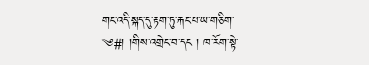གང་འདི་སྐད་དུ་རྟག་ཏུ་རྐང་པ་ཡ་གཅིག་
༄#། །གིས་འགྲེང་བ་དང ། ཁ་རོག་སྟེ་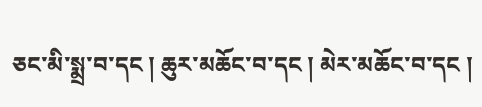ཅང་མི་སྨྲ་བ་དང ། ཆུར་མཆོང་བ་དང ། མེར་མཆོང་བ་དང །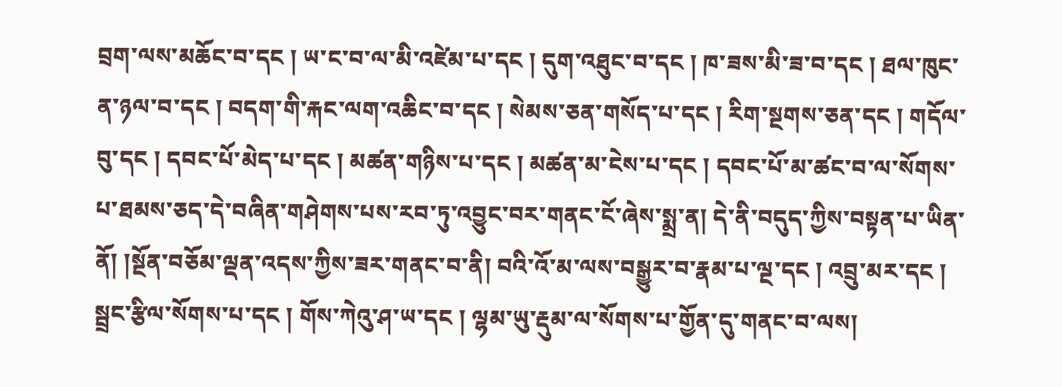བྲག་ལས་མཆོང་བ་དང ། ཡ་ང་བ་ལ་མི་འཛེམ་པ་དང ། དུག་འཐུང་བ་དང ། ཁ་ཟས་མི་ཟ་བ་དང ། ཐལ་ཁུང་ན་ཉལ་བ་དང ། བདག་གི་རྐང་ལག་འཆིང་བ་དང ། སེམས་ཅན་གསོད་པ་དང ། རིག་སྔགས་ཅན་དང ། གདོལ་བུ་དང ། དབང་པོ་མེད་པ་དང ། མཚན་གཉིས་པ་དང ། མཚན་མ་ངེས་པ་དང ། དབང་པོ་མ་ཚང་བ་ལ་སོགས་པ་ཐམས་ཅད་དེ་བཞིན་གཤེགས་པས་རབ་ཏུ་འབྱུང་བར་གནང་ངོ་ཞེས་སྨྲ་ན། དེ་ནི་བདུད་ཀྱིས་བསྟན་པ་ཡིན་ནོ། །སྔོན་བཅོམ་ལྡན་འདས་ཀྱིས་ཟར་གནང་བ་ནི། བའི་འོ་མ་ལས་བསྒྱུར་བ་རྣམ་པ་ལྔ་དང ། འབྲུ་མར་དང ། སྦྲང་རྩིལ་སོགས་པ་དང ། གོས་ཀེའུ་ཤ་ཡ་དང ། ལྷམ་ཡུ་རྡུམ་ལ་སོགས་པ་གྱོན་དུ་གནང་བ་ལས།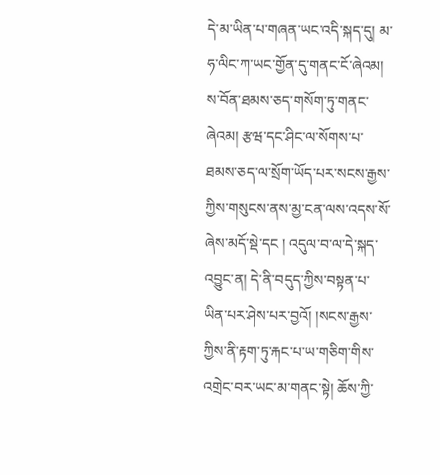དེ་མ་ཡིན་པ་གཞན་ཡང་འདི་སྐད་དུ། མ་ཧ་ལིང་ཀ་ཡང་གྱོན་དུ་གནང་ངོ་ཞེའམ། ས་བོན་ཐམས་ཅད་གསོག་ཏུ་གནང་ཞེའམ། རྩཝ་དང་ཤིང་ལ་སོགས་པ་ཐམས་ཅད་ལ་སྲོག་ཡོད་པར་སངས་རྒྱས་ཀྱིས་གསུངས་ནས་མྱ་ངན་ལས་འདས་སོ་ཞེས་མདོ་སྡེ་དང ། འདུལ་བ་ལ་དེ་སྐད་འབྱུང་ན། དེ་ནི་བདུད་ཀྱིས་བསྟན་པ་ཡིན་པར་ཤེས་པར་བྱའོ། །སངས་རྒྱས་ཀྱིས་ནི་རྟག་ཏུ་རྐང་པ་ཡ་གཅིག་གིས་འགྲེང་བར་ཡང་མ་གནང་སྟེ། ཆོས་ཀྱི་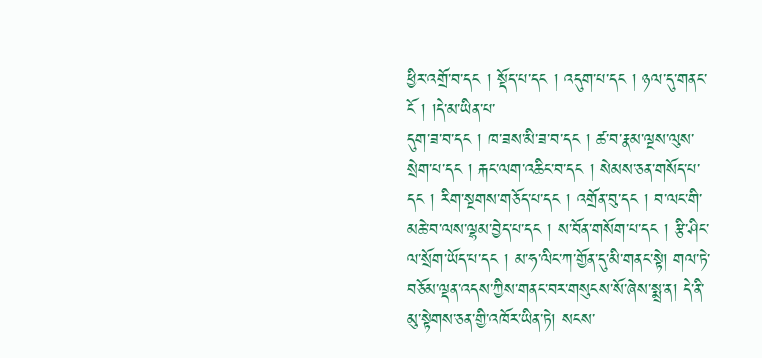ཕྱིར་འགྲོ་བ་དང ། སྡོད་པ་དང ། འདུག་པ་དང ། ཉལ་དུ་གནང་ངོ ། །དེ་མ་ཡིན་པ་
དུག་ཟ་བ་དང ། ཁ་ཟས་མི་ཟ་བ་དང ། ཚ་བ་རྣམ་ལྔས་ལུས་སྲེག་པ་དང ། རྐང་ལག་འཆིང་བ་དང ། སེམས་ཅན་གསོད་པ་དང ། རིག་སྔགས་གཅོད་པ་དང ། འགྲོན་བུ་དང ། བ་ལང་གི་མཆེ་བ་ལས་ལྷམ་བྱེད་པ་དང ། ས་བོན་གསོག་པ་དང ། རྩི་ཤིང་ལ་སྲོག་ཡོད་པ་དང ། མ་ཧ་ལིང་ཀ་གྱོན་དུ་མི་གནང་སྟེ། གལ་ཏེ་བཅོམ་ལྡན་འདས་ཀྱིས་གནང་བར་གསུངས་སོ་ཞེས་སྨྲ་ན། དེ་ནི་མུ་སྟེགས་ཅན་གྱི་འཁོར་ཡིན་ཏེ། སངས་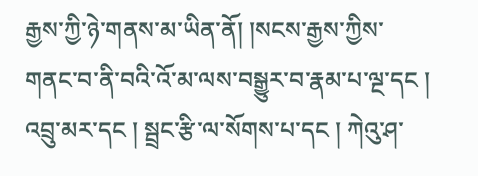རྒྱས་ཀྱི་ཉེ་གནས་མ་ཡིན་ནོ། །སངས་རྒྱས་ཀྱིས་གནང་བ་ནི་བའི་འོ་མ་ལས་བསྒྱུར་བ་རྣམ་པ་ལྔ་དང ། འབྲུ་མར་དང ། སྦྲང་རྩི་ལ་སོགས་པ་དང ། ཀེའུ་ཤ་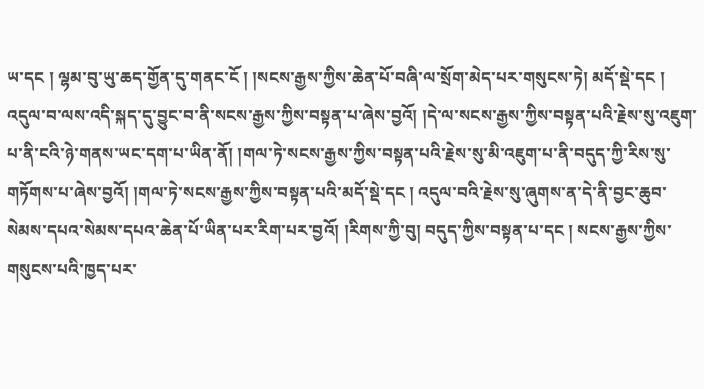ཡ་དང ། ལྷམ་བུ་ཡུ་ཆད་གྱོན་དུ་གནང་ངོ ། །སངས་རྒྱས་ཀྱིས་ཆེན་པོ་བཞི་ལ་སྲོག་མེད་པར་གསུངས་ཏེ། མདོ་སྡེ་དང ། འདུལ་བ་ལས་འདི་སྐད་དུ་བྱུང་བ་ནི་སངས་རྒྱས་ཀྱིས་བསྟན་པ་ཞེས་བྱའོ། །དེ་ལ་སངས་རྒྱས་ཀྱིས་བསྟན་པའི་རྗེས་སུ་འཇུག་པ་ནི་ངའི་ཉེ་གནས་ཡང་དག་པ་ཡིན་ནོ། །གལ་ཏེ་སངས་རྒྱས་ཀྱིས་བསྟན་པའི་རྗེས་སུ་མི་འཇུག་པ་ནི་བདུད་ཀྱི་རིས་སུ་གཏོགས་པ་ཞེས་བྱའོ། །གལ་ཏེ་སངས་རྒྱས་ཀྱིས་བསྟན་པའི་མདོ་སྡེ་དང ། འདུལ་བའི་རྗེས་སུ་ཞུགས་ན་དེ་ནི་བྱང་ཆུབ་སེམས་དཔའ་སེམས་དཔའ་ཆེན་པོ་ཡིན་པར་རིག་པར་བྱའོ། །རིགས་ཀྱི་བུ། བདུད་ཀྱིས་བསྟན་པ་དང ། སངས་རྒྱས་ཀྱིས་གསུངས་པའི་ཁྱད་པར་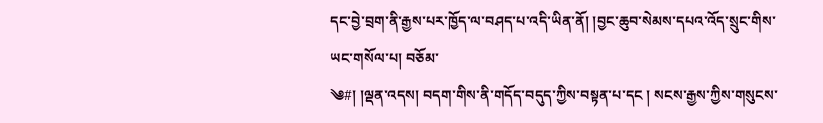དང་བྱེ་བྲག་ནི་རྒྱས་པར་ཁྱོད་ལ་བཤད་པ་འདི་ཡིན་ནོ། །བྱང་ཆུབ་སེམས་དཔའ་འོད་སྲུང་གིས་ཡང་གསོལ་པ། བཅོམ་
༄#། །ལྡན་འདས། བདག་གིས་ནི་གདོད་བདུད་ཀྱིས་བསྟན་པ་དང ། སངས་རྒྱས་ཀྱིས་གསུངས་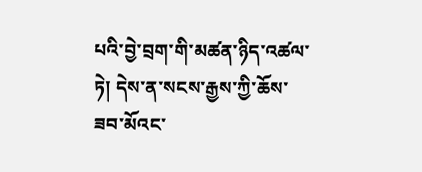པའི་བྱེ་བྲག་གི་མཚན་ཉིད་འཚལ་ཏེ། དེས་ན་སངས་རྒྱས་ཀྱི་ཆོས་ཟབ་མོའང་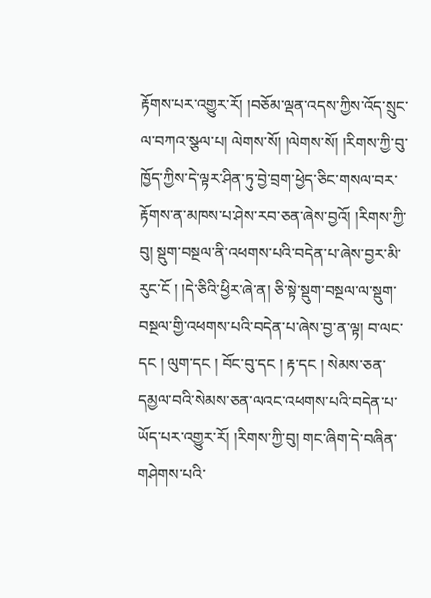རྟོགས་པར་འགྱུར་རོ། །བཅོམ་ལྡན་འདས་ཀྱིས་འོད་སྲུང་ལ་བཀའ་སྩལ་པ། ལེགས་སོ། །ལེགས་སོ། །རིགས་ཀྱི་བུ་ཁྱོད་ཀྱིས་དེ་ལྟར་ཤིན་ཏུ་བྱེ་བྲག་ཕྱེད་ཅིང་གསལ་བར་རྟོགས་ན་མཁས་པ་ཤེས་རབ་ཅན་ཞེས་བྱའོ། །རིགས་ཀྱི་བུ། སྡུག་བསྔལ་ནི་འཕགས་པའི་བདེན་པ་ཞེས་བྱར་མི་རུང་ངོ ། །དེ་ཅིའི་ཕྱིར་ཞེ་ན། ཅི་སྟེ་སྡུག་བསྔལ་ལ་སྡུག་བསྔལ་གྱི་འཕགས་པའི་བདེན་པ་ཞེས་བྱ་ན་ལྟ། བ་ལང་དང ། ལུག་དང ། བོང་བུ་དང ། རྟ་དང ། སེམས་ཅན་དམྱལ་བའི་སེམས་ཅན་ལའང་འཕགས་པའི་བདེན་པ་ཡོད་པར་འགྱུར་རོ། །རིགས་ཀྱི་བུ། གང་ཞིག་དེ་བཞིན་གཤེགས་པའི་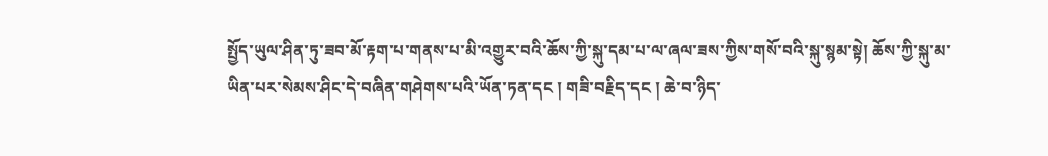སྤྱོད་ཡུལ་ཤིན་ཏུ་ཟབ་མོ་རྟག་པ་གནས་པ་མི་འགྱུར་བའི་ཆོས་ཀྱི་སྐུ་དམ་པ་ལ་ཞལ་ཟས་ཀྱིས་གསོ་བའི་སྐུ་སྙམ་སྟེ། ཆོས་ཀྱི་སྐུ་མ་ཡིན་པར་སེམས་ཤིང་དེ་བཞིན་གཤེགས་པའི་ཡོན་ཏན་དང ། གཟི་བརྗིད་དང ། ཆེ་བ་ཉིད་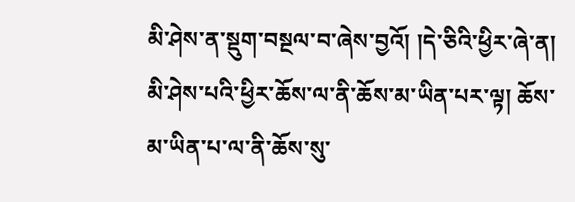མི་ཤེས་ན་སྡུག་བསྔལ་བ་ཞེས་བྱའོ། །དེ་ཅིའི་ཕྱིར་ཞེ་ན། མི་ཤེས་པའི་ཕྱིར་ཆོས་ལ་ནི་ཆོས་མ་ཡིན་པར་ལྟ། ཆོས་མ་ཡིན་པ་ལ་ནི་ཆོས་སུ་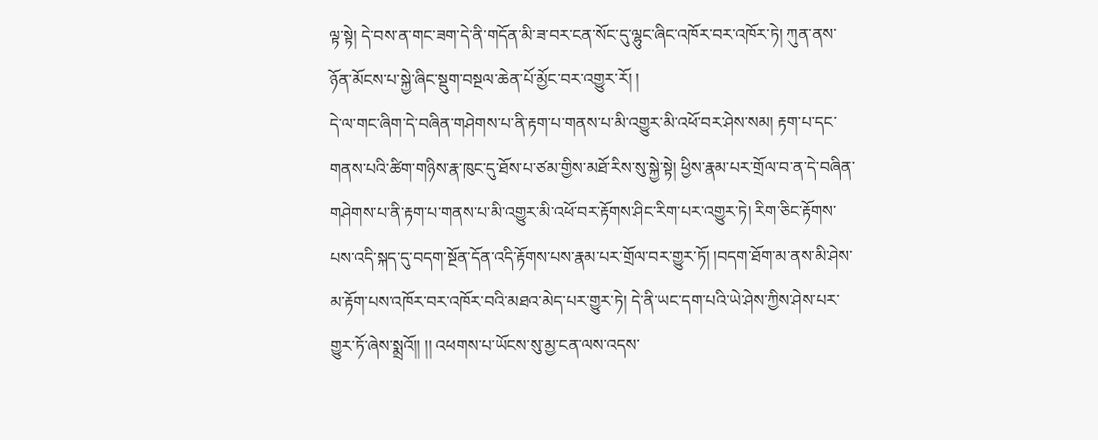ལྟ་སྟེ། དེ་བས་ན་གང་ཟག་དེ་ནི་གདོན་མི་ཟ་བར་ངན་སོང་དུ་ལྷུང་ཞིང་འཁོར་བར་འཁོར་ཏེ། ཀུན་ནས་ཉོན་མོངས་པ་སྐྱེ་ཞིང་སྡུག་བསྔལ་ཆེན་པོ་མྱོང་བར་འགྱུར་རོ། །
དེ་ལ་གང་ཞིག་དེ་བཞིན་གཤེགས་པ་ནི་རྟག་པ་གནས་པ་མི་འགྱུར་མི་འཕོ་བར་ཤེས་སམ། རྟག་པ་དང་གནས་པའི་ཚིག་གཉིས་རྣ་ཁུང་དུ་ཐོས་པ་ཙམ་གྱིས་མཐོ་རིས་སུ་སྐྱེ་སྟེ། ཕྱིས་རྣམ་པར་གྲོལ་བ་ན་དེ་བཞིན་གཤེགས་པ་ནི་རྟག་པ་གནས་པ་མི་འགྱུར་མི་འཕོ་བར་རྟོགས་ཤིང་རིག་པར་འགྱུར་ཏེ། རིག་ཅིང་རྟོགས་པས་འདི་སྐད་དུ་བདག་སྔོན་དོན་འདི་རྟོགས་པས་རྣམ་པར་གྲོལ་བར་གྱུར་ཏོ། །བདག་ཐོག་མ་ནས་མི་ཤེས་མ་རྟོག་པས་འཁོར་བར་འཁོར་བའི་མཐའ་མེད་པར་གྱུར་ཏེ། དེ་ནི་ཡང་དག་པའི་ཡེ་ཤེས་ཀྱིས་ཤེས་པར་གྱུར་ཏོ་ཞེས་སྨྲའོ།། །། འཕགས་པ་ཡོངས་སུ་མྱ་ངན་ལས་འདས་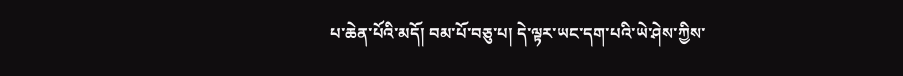པ་ཆེན་པོའི་མདོ། བམ་པོ་བཅུ་པ། དེ་ལྟར་ཡང་དག་པའི་ཡེ་ཤེས་ཀྱིས་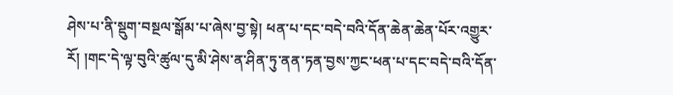ཤེས་པ་ནི་སྡུག་བསྔལ་སྒོམ་པ་ཞེས་བྱ་སྟེ། ཕན་པ་དང་བདེ་བའི་དོན་ཆེན་ཆེན་པོར་འགྱུར་རོ། །གང་དེ་ལྟ་བུའི་ཚུལ་དུ་མི་ཤེས་ན་ཤིན་ཏུ་ནན་ཏན་བྱས་ཀྱང་ཕན་པ་དང་བདེ་བའི་དོན་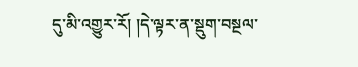དུ་མི་འགྱུར་རོ། །དེ་ལྟར་ན་སྡུག་བསྔལ་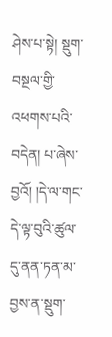ཤེས་པ་སྟེ། སྡུག་བསྔལ་གྱི་འཕགས་པའི་བདེན། པ་ཞེས་བྱའོ། །དེ་ལ་གང་དེ་ལྟ་བུའི་ཚུལ་དུ་ནན་ཏན་མ་བྱས་ན་སྡུག་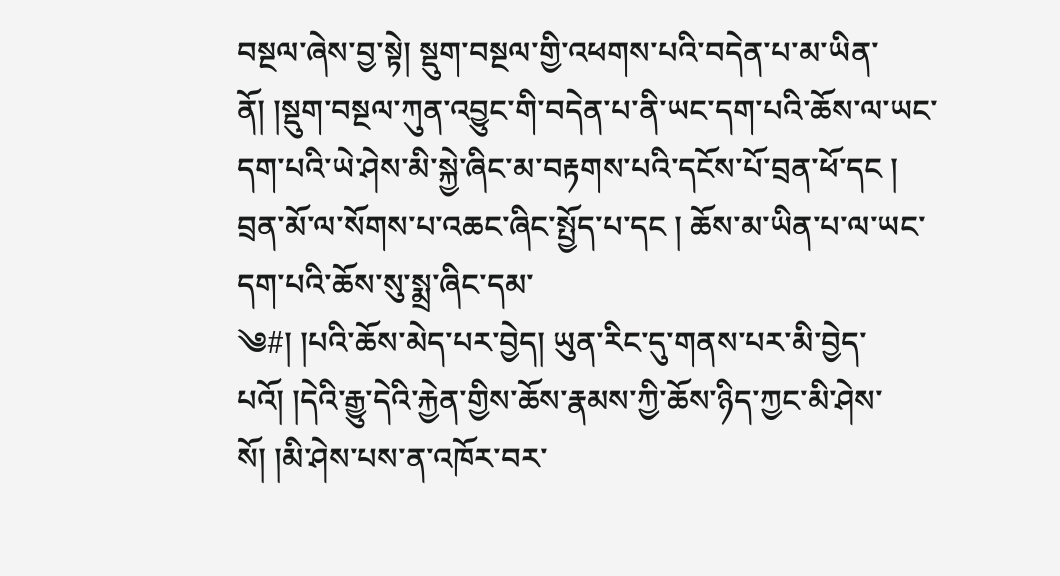བསྔལ་ཞེས་བྱ་སྟེ། སྡུག་བསྔལ་གྱི་འཕགས་པའི་བདེན་པ་མ་ཡིན་ནོ། །སྡུག་བསྔལ་ཀུན་འབྱུང་གི་བདེན་པ་ནི་ཡང་དག་པའི་ཆོས་ལ་ཡང་དག་པའི་ཡེ་ཤེས་མི་སྐྱེ་ཞིང་མ་བརྟགས་པའི་དངོས་པོ་བྲན་ཕོ་དང ། བྲན་མོ་ལ་སོགས་པ་འཆང་ཞིང་སྤྱོད་པ་དང ། ཆོས་མ་ཡིན་པ་ལ་ཡང་དག་པའི་ཆོས་སུ་སྨྲ་ཞིང་དམ་
༄#། །པའི་ཆོས་མེད་པར་བྱེད། ཡུན་རིང་དུ་གནས་པར་མི་བྱེད་པའོ། །དེའི་རྒྱུ་དེའི་རྐྱེན་གྱིས་ཆོས་རྣམས་ཀྱི་ཆོས་ཉིད་ཀྱང་མི་ཤེས་སོ། །མི་ཤེས་པས་ན་འཁོར་བར་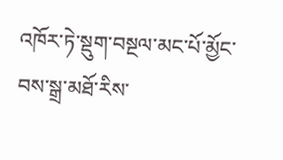འཁོར་ཏེ་སྡུག་བསྔལ་མང་པོ་མྱོང་བས་སྒྲ་མཐོ་རིས་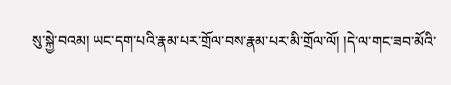སུ་སྐྱེ་བའམ། ཡང་དག་པའི་རྣམ་པར་གྲོལ་བས་རྣམ་པར་མི་གྲོལ་ལོ། །དེ་ལ་གང་ཟབ་མོའི་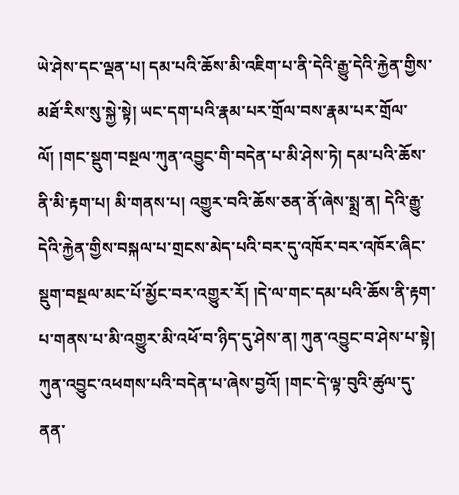ཡེ་ཤེས་དང་ལྡན་པ། དམ་པའི་ཆོས་མི་འཇིག་པ་ནི་དེའི་རྒྱུ་དེའི་རྐྱེན་གྱིས་མཐོ་རིས་སུ་སྐྱེ་སྟེ། ཡང་དག་པའི་རྣམ་པར་གྲོལ་བས་རྣམ་པར་གྲོལ་ལོ། །གང་སྡུག་བསྔལ་ཀུན་འབྱུང་གི་བདེན་པ་མི་ཤེས་ཏེ། དམ་པའི་ཆོས་ནི་མི་རྟག་པ། མི་གནས་པ། འགྱུར་བའི་ཆོས་ཅན་ནོ་ཞེས་སྨྲ་ན། དེའི་རྒྱུ་དེའི་རྐྱེན་གྱིས་བསྐལ་པ་གྲངས་མེད་པའི་བར་དུ་འཁོར་བར་འཁོར་ཞིང་སྡུག་བསྔལ་མང་པོ་མྱོང་བར་འགྱུར་རོ། །དེ་ལ་གང་དམ་པའི་ཆོས་ནི་རྟག་པ་གནས་པ་མི་འགྱུར་མི་འཕོ་བ་ཉིད་དུ་ཤེས་ན། ཀུན་འབྱུང་བ་ཤེས་པ་སྟེ། ཀུན་འབྱུང་འཕགས་པའི་བདེན་པ་ཞེས་བྱའོ། །གང་དེ་ལྟ་བུའི་ཚུལ་དུ་ནན་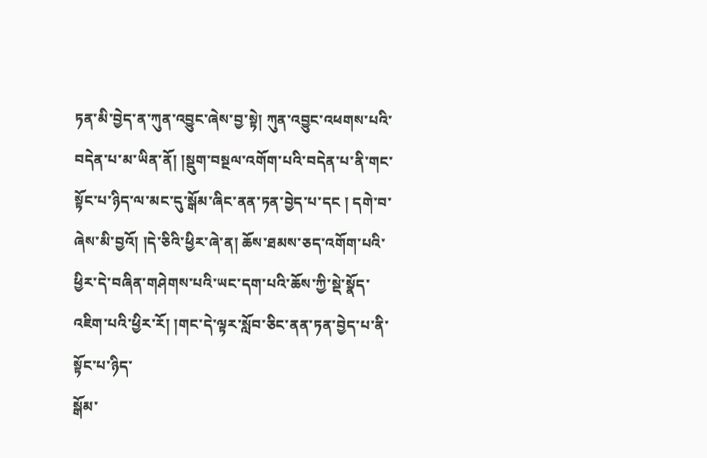ཏན་མི་བྱེད་ན་ཀུན་འབྱུང་ཞེས་བྱ་སྟེ། ཀུན་འབྱུང་འཕགས་པའི་བདེན་པ་མ་ཡིན་ནོ། །སྡུག་བསྔལ་འགོག་པའི་བདེན་པ་ནི་གང་སྟོང་པ་ཉིད་ལ་མང་དུ་སྒོམ་ཞིང་ནན་ཏན་བྱེད་པ་དང ། དགེ་བ་ཞེས་མི་བྱའོ། །དེ་ཅིའི་ཕྱིར་ཞེ་ན། ཆོས་ཐམས་ཅད་འགོག་པའི་ཕྱིར་དེ་བཞིན་གཤེགས་པའི་ཡང་དག་པའི་ཆོས་ཀྱི་སྡེ་སྣོད་འཇིག་པའི་ཕྱིར་རོ། །གང་དེ་ལྟར་སློབ་ཅིང་ནན་ཏན་བྱེད་པ་ནི་སྟོང་པ་ཉིད་
སྒོམ་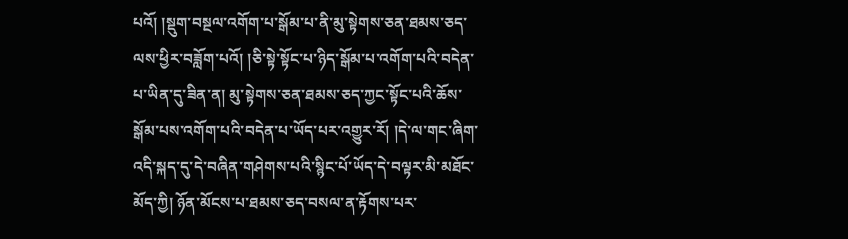པའོ། །སྡུག་བསྔལ་འགོག་པ་སྒོམ་པ་ནི་མུ་སྟེགས་ཅན་ཐམས་ཅད་ལས་ཕྱིར་བཟློག་པའོ། །ཅི་སྟེ་སྟོང་པ་ཉིད་སྒོམ་པ་འགོག་པའི་བདེན་པ་ཡིན་དུ་ཟིན་ན། མུ་སྟེགས་ཅན་ཐམས་ཅད་ཀྱང་སྟོང་པའི་ཆོས་སྒོམ་པས་འགོག་པའི་བདེན་པ་ཡོད་པར་འགྱུར་རོ། །དེ་ལ་གང་ཞིག་འདི་སྐད་དུ་དེ་བཞིན་གཤེགས་པའི་སྙིང་པོ་ཡོད་དེ་བལྟར་མི་མཐོང་མོད་ཀྱི། ཉོན་མོངས་པ་ཐམས་ཅད་བསལ་ན་རྟོགས་པར་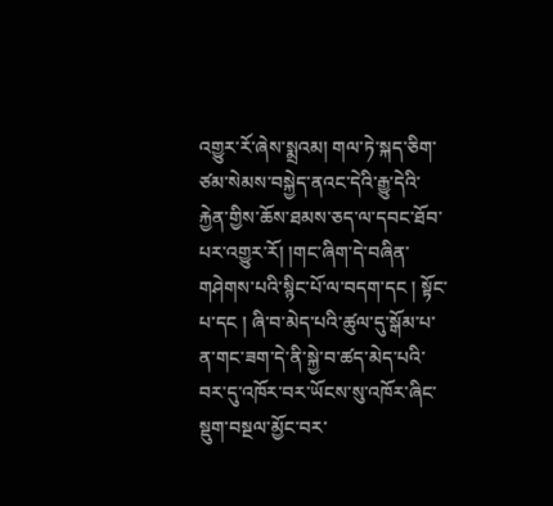འགྱུར་རོ་ཞེས་སྨྲའམ། གལ་ཏེ་སྐད་ཅིག་ཙམ་སེམས་བསྐྱེད་ནའང་དེའི་རྒྱུ་དེའི་རྐྱེན་གྱིས་ཆོས་ཐམས་ཅད་ལ་དབང་ཐོབ་པར་འགྱུར་རོ། །གང་ཞིག་དེ་བཞིན་གཤེགས་པའི་སྙིང་པོ་ལ་བདག་དང ། སྟོང་པ་དང ། ཞི་བ་མེད་པའི་ཚུལ་དུ་སྒོམ་པ་ན་གང་ཟག་དེ་ནི་སྐྱེ་བ་ཚད་མེད་པའི་བར་དུ་འཁོར་བར་ཡོངས་སུ་འཁོར་ཞིང་སྡུག་བསྔལ་མྱོང་བར་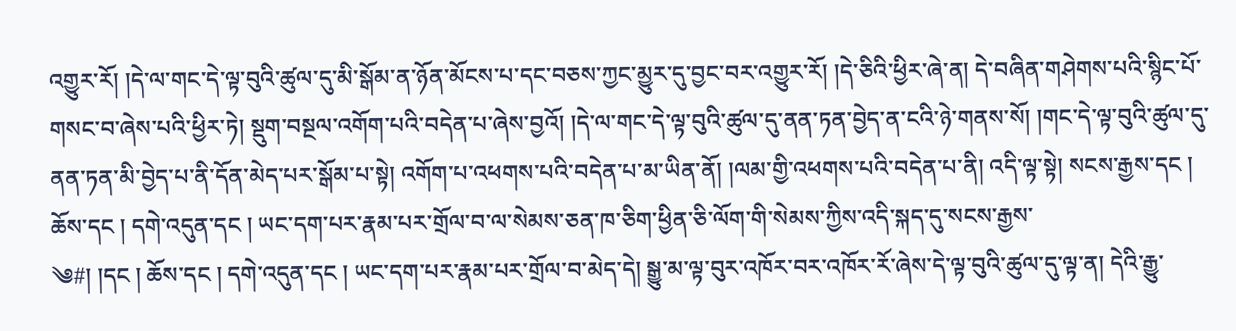འགྱུར་རོ། །དེ་ལ་གང་དེ་ལྟ་བུའི་ཚུལ་དུ་མི་སྒོམ་ན་ཉོན་མོངས་པ་དང་བཅས་ཀྱང་མྱུར་དུ་བྱང་བར་འགྱུར་རོ། །དེ་ཅིའི་ཕྱིར་ཞེ་ན། དེ་བཞིན་གཤེགས་པའི་སྙིང་པོ་གསང་བ་ཞེས་པའི་ཕྱིར་ཏེ། སྡུག་བསྔལ་འགོག་པའི་བདེན་པ་ཞེས་བྱའོ། །དེ་ལ་གང་དེ་ལྟ་བུའི་ཚུལ་དུ་ནན་ཏན་བྱེད་ན་ངའི་ཉེ་གནས་སོ། །གང་དེ་ལྟ་བུའི་ཚུལ་དུ་ནན་ཏན་མི་བྱེད་པ་ནི་དོན་མེད་པར་སྒོམ་པ་སྟེ། འགོག་པ་འཕགས་པའི་བདེན་པ་མ་ཡིན་ནོ། །ལམ་གྱི་འཕགས་པའི་བདེན་པ་ནི། འདི་ལྟ་སྟེ། སངས་རྒྱས་དང ། ཆོས་དང ། དགེ་འདུན་དང ། ཡང་དག་པར་རྣམ་པར་གྲོལ་བ་ལ་སེམས་ཅན་ཁ་ཅིག་ཕྱིན་ཅི་ལོག་གི་སེམས་ཀྱིས་འདི་སྐད་དུ་སངས་རྒྱས་
༄#། །དང ། ཆོས་དང ། དགེ་འདུན་དང ། ཡང་དག་པར་རྣམ་པར་གྲོལ་བ་མེད་དེ། སྒྱུ་མ་ལྟ་བུར་འཁོར་བར་འཁོར་རོ་ཞེས་དེ་ལྟ་བུའི་ཚུལ་དུ་ལྟ་ན། དེའི་རྒྱུ་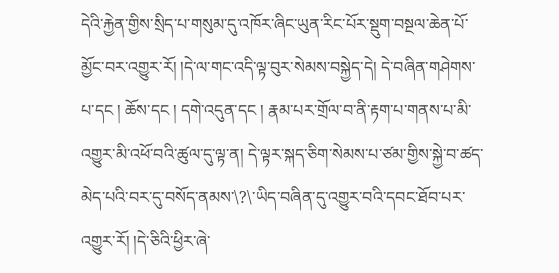དེའི་རྐྱེན་གྱིས་སྲིད་པ་གསུམ་དུ་འཁོར་ཞིང་ཡུན་རིང་པོར་སྡུག་བསྔལ་ཆེན་པོ་མྱོང་བར་འགྱུར་རོ། །དེ་ལ་གང་འདི་ལྟ་བུར་སེམས་བསྐྱེད་དེ། དེ་བཞིན་གཤེགས་པ་དང ། ཆོས་དང ། དགེ་འདུན་དང ། རྣམ་པར་གྲོལ་བ་ནི་རྟག་པ་གནས་པ་མི་འགྱུར་མི་འཕོ་བའི་ཚུལ་དུ་ལྟ་ན། དེ་ལྟར་སྐད་ཅིག་སེམས་པ་ཙམ་གྱིས་སྐྱེ་བ་ཚད་མེད་པའི་བར་དུ་བསོད་ནམས་\?\་ཡིད་བཞིན་དུ་འགྱུར་བའི་དབང་ཐོབ་པར་འགྱུར་རོ། །དེ་ཅིའི་ཕྱིར་ཞེ་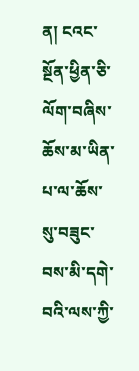ན། ངའང་སྔོན་ཕྱིན་ཅི་ལོག་བཞིས་ཆོས་མ་ཡིན་པ་ལ་ཆོས་སུ་བཟུང་བས་མི་དགེ་བའི་ལས་ཀྱི་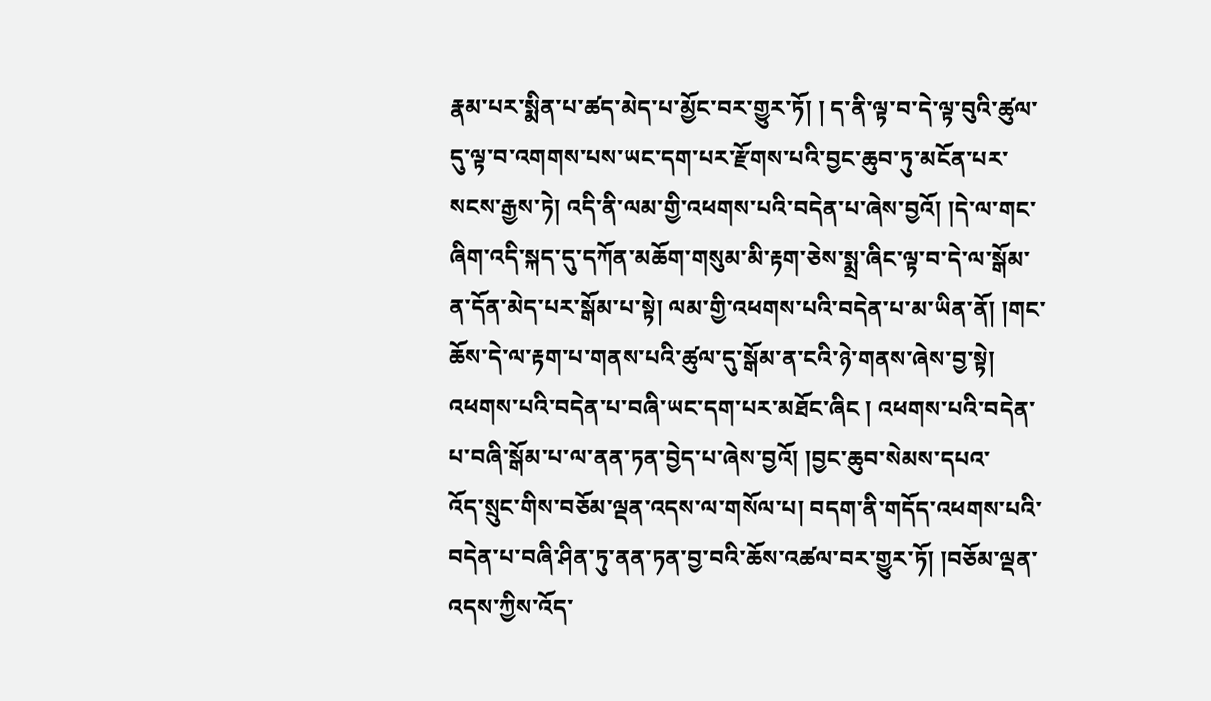རྣམ་པར་སྨིན་པ་ཚད་མེད་པ་མྱོང་བར་གྱུར་ཏོ། ། ད་ནི་ལྟ་བ་དེ་ལྟ་བུའི་ཚུལ་དུ་ལྟ་བ་འགགས་པས་ཡང་དག་པར་རྫོགས་པའི་བྱང་ཆུབ་ཏུ་མངོན་པར་སངས་རྒྱས་ཏེ། འདི་ནི་ལམ་གྱི་འཕགས་པའི་བདེན་པ་ཞེས་བྱའོ། །དེ་ལ་གང་ཞིག་འདི་སྐད་དུ་དཀོན་མཆོག་གསུམ་མི་རྟག་ཅེས་སྨྲ་ཞིང་ལྟ་བ་དེ་ལ་སྒོམ་ན་དོན་མེད་པར་སྒོམ་པ་སྟེ། ལམ་གྱི་འཕགས་པའི་བདེན་པ་མ་ཡིན་ནོ། །གང་ཆོས་དེ་ལ་རྟག་པ་གནས་པའི་ཚུལ་དུ་སྒོམ་ན་ངའི་ཉེ་གནས་ཞེས་བྱ་སྟེ། འཕགས་པའི་བདེན་པ་བཞི་ཡང་དག་པར་མཐོང་ཞིང ། འཕགས་པའི་བདེན་པ་བཞི་སྒོམ་པ་ལ་ནན་ཏན་བྱེད་པ་ཞེས་བྱའོ། །བྱང་ཆུབ་སེམས་དཔའ་
འོད་སྲུང་གིས་བཅོམ་ལྡན་འདས་ལ་གསོལ་པ། བདག་ནི་གདོད་འཕགས་པའི་བདེན་པ་བཞི་ཤིན་ཏུ་ནན་ཏན་བྱ་བའི་ཆོས་འཚལ་བར་གྱུར་ཏོ། །བཅོམ་ལྡན་འདས་ཀྱིས་འོད་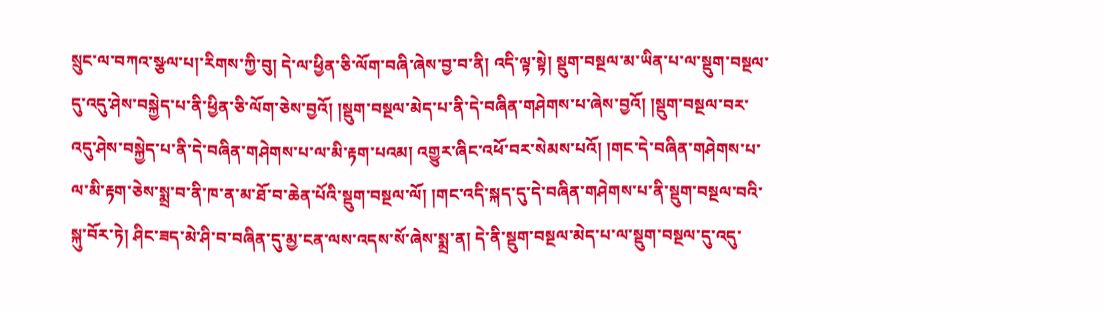སྲུང་ལ་བཀའ་སྩལ་པ།་རིགས་ཀྱི་བུ། དེ་ལ་ཕྱིན་ཅི་ལོག་བཞི་ཞེས་བྱ་བ་ནི། འདི་ལྟ་སྟེ། སྡུག་བསྔལ་མ་ཡིན་པ་ལ་སྡུག་བསྔལ་དུ་འདུ་ཤེས་བསྐྱེད་པ་ནི་ཕྱིན་ཅི་ལོག་ཅེས་བྱའོ། །སྡུག་བསྔལ་མེད་པ་ནི་དེ་བཞིན་གཤེགས་པ་ཞེས་བྱའོ། །སྡུག་བསྔལ་བར་འདུ་ཤེས་བསྐྱེད་པ་ནི་དེ་བཞིན་གཤེགས་པ་ལ་མི་རྟག་པའམ། འགྱུར་ཞིང་འཕོ་བར་སེམས་པའོ། །གང་དེ་བཞིན་གཤེགས་པ་ལ་མི་རྟག་ཅེས་སྨྲ་བ་ནི་ཁ་ན་མ་ཐོ་བ་ཆེན་པོའི་སྡུག་བསྔལ་ལོ། །གང་འདི་སྐད་དུ་དེ་བཞིན་གཤེགས་པ་ནི་སྡུག་བསྔལ་བའི་སྐུ་བོར་ཏེ། ཤིང་ཟད་མེ་ཤི་བ་བཞིན་དུ་མྱ་ངན་ལས་འདས་སོ་ཞེས་སྨྲ་ན། དེ་ནི་སྡུག་བསྔལ་མེད་པ་ལ་སྡུག་བསྔལ་དུ་འདུ་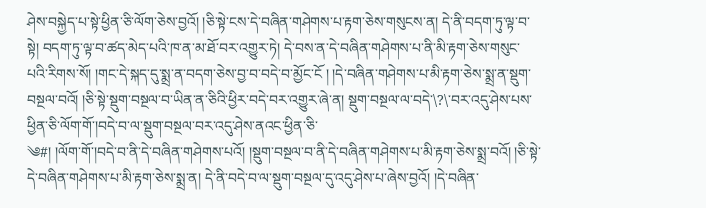ཤེས་བསྐྱེད་པ་སྟེ་ཕྱིན་ཅི་ལོག་ཅེས་བྱའོ། །ཅི་སྟེ་ངས་དེ་བཞིན་གཤེགས་པ་རྟག་ཅེས་གསུངས་ན། དེ་ནི་བདག་ཏུ་ལྟ་བ་སྟེ། བདག་ཏུ་ལྟ་བ་ཚད་མེད་པའི་ཁ་ན་མ་ཐོ་བར་འགྱུར་ཏེ། དེ་བས་ན་དེ་བཞིན་གཤེགས་པ་ནི་མི་རྟག་ཅེས་གསུང་པའི་རིགས་སོ། །གང་དེ་སྐད་དུ་སྨྲ་ན་བདག་ཅེས་བྱ་བ་བདེ་བ་མྱོང་ངོ ། །དེ་བཞིན་གཤེགས་པ་མི་རྟག་ཅེས་སྨྲ་ན་སྡུག་བསྔལ་བའོ། །ཅི་སྟེ་སྡུག་བསྔལ་བ་ཡིན་ན་ཅིའི་ཕྱིར་བདེ་བར་འགྱུར་ཞེ་ན། སྡུག་བསྔལ་ལ་བདེ་\?\་བར་འདུ་ཤེས་པས་ཕྱིན་ཅི་ལོག་གོ་།བདེ་བ་ལ་སྡུག་བསྔལ་བར་འདུ་ཤེས་ནའང་ཕྱིན་ཅི་
༄#། །ལོག་གོ་།བདེ་བ་ནི་དེ་བཞིན་གཤེགས་པའོ། །སྡུག་བསྔལ་བ་ནི་དེ་བཞིན་གཤེགས་པ་མི་རྟག་ཅེས་སྨྲ་བའོ། །ཅི་སྟེ་དེ་བཞིན་གཤེགས་པ་མི་རྟག་ཅེས་སྨྲ་ན། དེ་ནི་བདེ་བ་ལ་སྡུག་བསྔལ་དུ་འདུ་ཤེས་པ་ཞེས་བྱའོ། །དེ་བཞིན་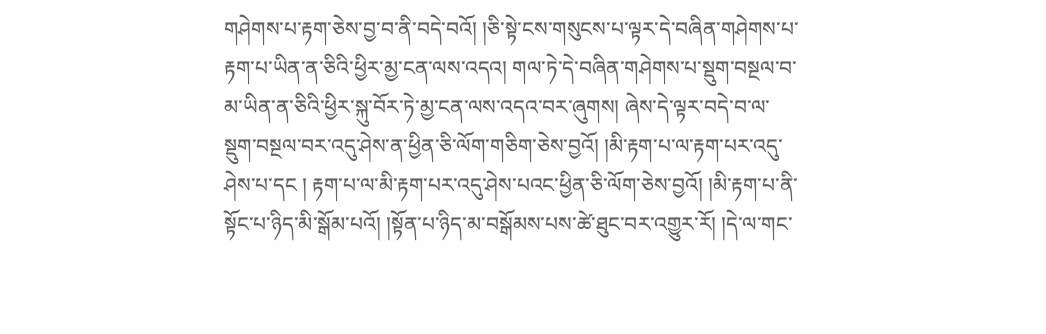གཤེགས་པ་རྟག་ཅེས་བྱ་བ་ནི་བདེ་བའོ། །ཅི་སྟེ་ངས་གསུངས་པ་ལྟར་དེ་བཞིན་གཤེགས་པ་རྟག་པ་ཡིན་ན་ཅིའི་ཕྱིར་མྱ་ངན་ལས་འདའ། གལ་ཏེ་དེ་བཞིན་གཤེགས་པ་སྡུག་བསྔལ་བ་མ་ཡིན་ན་ཅིའི་ཕྱིར་སྐུ་བོར་ཏེ་མྱ་ངན་ལས་འདའ་བར་ཞུགས། ཞེས་དེ་ལྟར་བདེ་བ་ལ་སྡུག་བསྔལ་བར་འདུ་ཤེས་ན་ཕྱིན་ཅི་ལོག་གཅིག་ཅེས་བྱའོ། །མི་རྟག་པ་ལ་རྟག་པར་འདུ་ཤེས་པ་དང ། རྟག་པ་ལ་མི་རྟག་པར་འདུ་ཤེས་པའང་ཕྱིན་ཅི་ལོག་ཅེས་བྱའོ། །མི་རྟག་པ་ནི་སྟོང་པ་ཉིད་མི་སྒོམ་པའོ། །སྟོན་པ་ཉིད་མ་བསྒོམས་པས་ཚེ་ཐུང་བར་འགྱུར་རོ། །དེ་ལ་གང་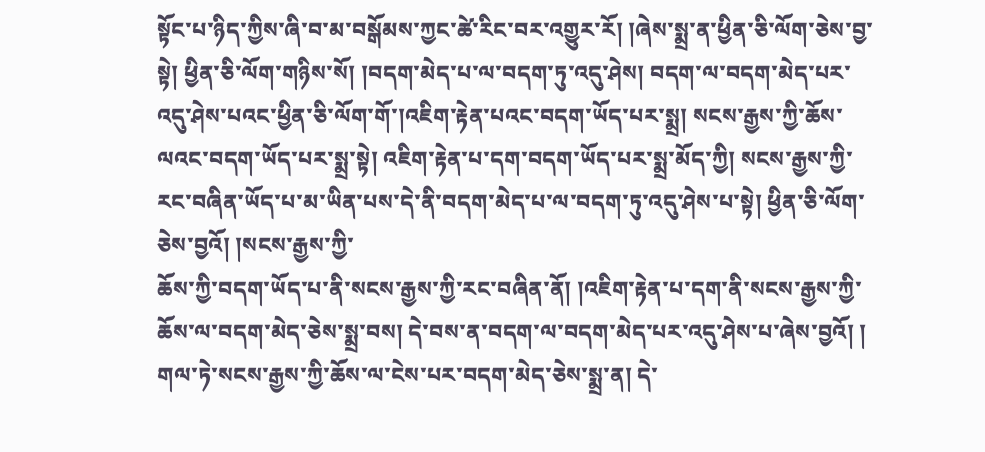སྟོང་པ་ཉིད་ཀྱིས་ཞི་བ་མ་བསྒོམས་ཀྱང་ཚེ་རིང་བར་འགྱུར་རོ། །ཞེས་སྨྲ་ན་ཕྱིན་ཅི་ལོག་ཅེས་བྱ་སྟེ། ཕྱིན་ཅི་ལོག་གཉིས་སོ། །བདག་མེད་པ་ལ་བདག་ཏུ་འདུ་ཤེས། བདག་ལ་བདག་མེད་པར་འདུ་ཤེས་པའང་ཕྱིན་ཅི་ལོག་གོ་།འཇིག་རྟེན་པའང་བདག་ཡོད་པར་སྨྲ། སངས་རྒྱས་ཀྱི་ཆོས་ལའང་བདག་ཡོད་པར་སྨྲ་སྟེ། འཇིག་རྟེན་པ་དག་བདག་ཡོད་པར་སྨྲ་མོད་ཀྱི། སངས་རྒྱས་ཀྱི་རང་བཞིན་ཡོད་པ་མ་ཡིན་པས་དེ་ནི་བདག་མེད་པ་ལ་བདག་ཏུ་འདུ་ཤེས་པ་སྟེ། ཕྱིན་ཅི་ལོག་ཅེས་བྱའོ། །སངས་རྒྱས་ཀྱི་
ཆོས་ཀྱི་བདག་ཡོད་པ་ནི་སངས་རྒྱས་ཀྱི་རང་བཞིན་ནོ། །འཇིག་རྟེན་པ་དག་ནི་སངས་རྒྱས་ཀྱི་ཆོས་ལ་བདག་མེད་ཅེས་སྨྲ་བས། དེ་བས་ན་བདག་ལ་བདག་མེད་པར་འདུ་ཤེས་པ་ཞེས་བྱའོ། ། གལ་ཏེ་སངས་རྒྱས་ཀྱི་ཆོས་ལ་ངེས་པར་བདག་མེད་ཅེས་སྨྲ་ན། དེ་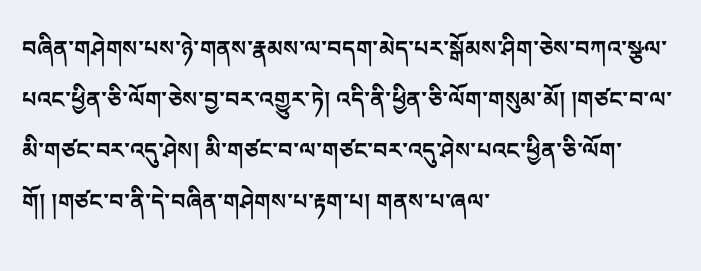བཞིན་གཤེགས་པས་ཉེ་གནས་རྣམས་ལ་བདག་མེད་པར་སྒོམས་ཤིག་ཅེས་བཀའ་སྩལ་པའང་ཕྱིན་ཅི་ལོག་ཅེས་བྱ་བར་འགྱུར་ཏེ། འདི་ནི་ཕྱིན་ཅི་ལོག་གསུམ་མོ། །གཙང་བ་ལ་མི་གཙང་བར་འདུ་ཤེས། མི་གཙང་བ་ལ་གཙང་བར་འདུ་ཤེས་པའང་ཕྱིན་ཅི་ལོག་གོ། །གཙང་བ་ནི་དེ་བཞིན་གཤེགས་པ་རྟག་པ། གནས་པ་ཞལ་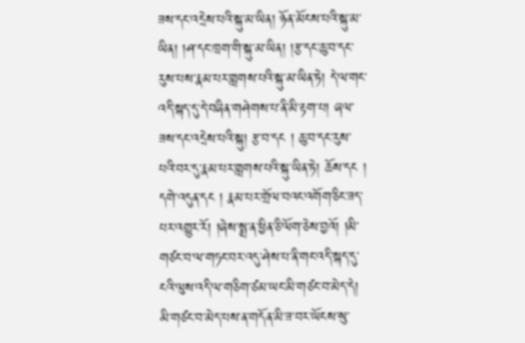ཟས་དང་འདྲེས་པའི་སྐུ་མ་ཡིན། ཉོན་མོངས་པའི་སྐུ་མ་ཡིན། །ཤ་དང་ཁྲག་གི་སྐུ་མ་ཡིན། །རྩ་དང་ཆུ་བ་དང་རུས་པས་རྣམ་པར་གླགས་པའི་སྐུ་མ་ཡིན་ཏེ། དེ་ལ་གང་འདི་སྐད་དུ་དེ་བཞིན་གཤེགས་པ་ནི་མི་རྟག་པ། ཞལ་ཟས་དང་འདྲེས་པའི་སྐུ། རྩ་བ་དང ། ཆུ་བ་དང་རུས་པའི་བར་དུ་རྣམ་པར་གླགས་པའི་སྐུ་ཡིན་ཏེ། ཆོས་དང ། དགེ་འདུན་དང ། རྣམ་པར་གྲོལ་བའང་འགོག་ཅིང་ཟད་པར་འགྱུར་རོ། །ཞེས་སྨྲ་ན་ཕྱིན་ཅི་ལོག་ཅེས་བྱའོ། །མི་གཙང་བ་ལ་གཏང་བར་འདུ་ཤེས་པ་ནི་གང་འདི་སྐད་དུ་ངའི་ལུས་འདི་ལ་གཅིག་ཙམ་ཡང་མི་གཙང་བ་མེད་དེ། མི་གཙང་བ་མེད་པས་ན་གདོན་མི་ཟ་བར་ཡོངས་སུ་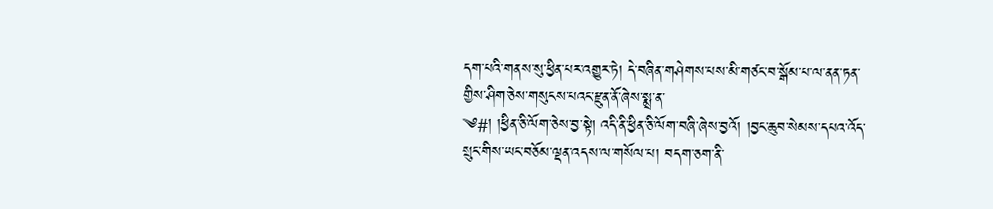དག་པའི་གནས་སུ་ཕྱིན་པར་འགྱུར་ཏེ། དེ་བཞིན་གཤེགས་པས་མི་གཙང་བ་སྒོམ་པ་ལ་ནན་ཏན་གྱིས་ཤིག་ཅེས་གསུངས་པའང་རྫུན་ནོ་ཞེས་སྨྲ་ན་
༄#། །ཕྱིན་ཅི་ལོག་ཅེས་བྱ་སྟེ། འདི་ནི་ཕྱིན་ཅི་ལོག་བཞི་ཞེས་བྱའོ། །བྱང་ཆུབ་སེམས་དཔའ་འོད་སྲུང་གིས་ཡང་བཅོམ་ལྡན་འདས་ལ་གསོལ་པ། བདག་ཅག་ནི་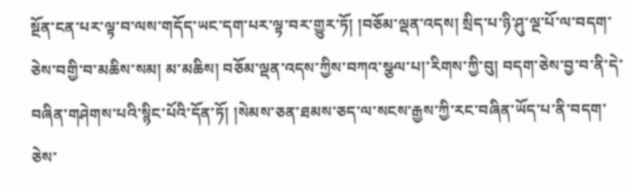སྔོན་ངན་པར་ལྟ་བ་ལས་གདོད་ཡང་དག་པར་ལྟ་བར་གྱུར་ཏོ། །བཅོམ་ལྡན་འདས། སྲིད་པ་ཉི་ཤུ་ལྔ་པོ་ལ་བདག་ཅེས་བགྱི་བ་མཆིས་སམ། མ་མཆིས། བཅོམ་ལྡན་འདས་ཀྱིས་བཀའ་སྩལ་པ།་རིགས་ཀྱི་བུ། བདག་ཅེས་བྱ་བ་ནི་དེ་བཞིན་གཤེགས་པའི་སྙིང་པོའི་དོན་ཏོ། །སེམས་ཅན་ཐམས་ཅད་ལ་སངས་རྒྱས་ཀྱི་རང་བཞིན་ཡོད་པ་ནི་བདག་ཅེས་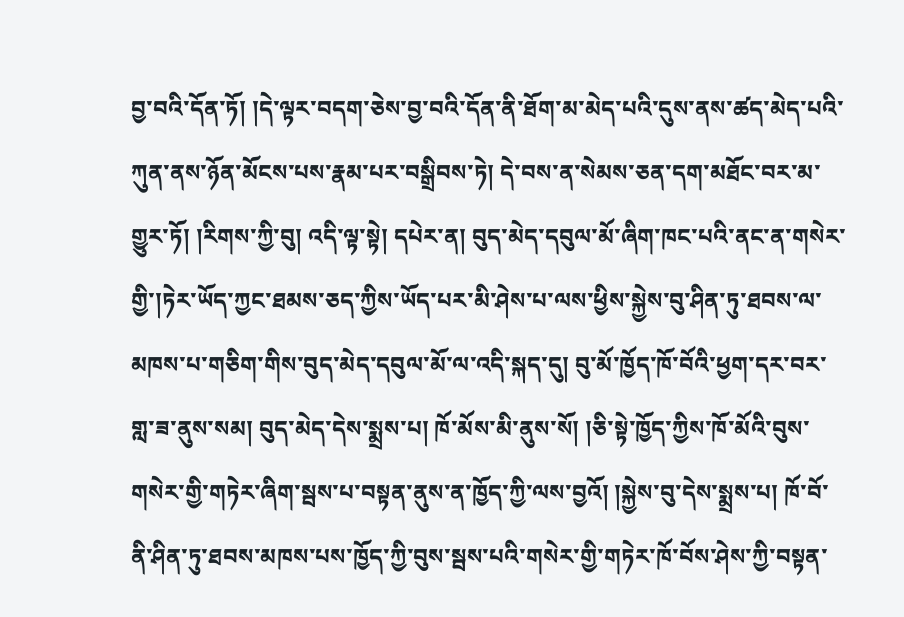བྱ་བའི་དོན་ཏོ། །དེ་ལྟར་བདག་ཅེས་བྱ་བའི་དོན་ནི་ཐོག་མ་མེད་པའི་དུས་ནས་ཚད་མེད་པའི་ཀུན་ནས་ཉོན་མོངས་པས་རྣམ་པར་བསྒྲིབས་ཏེ། དེ་བས་ན་སེམས་ཅན་དག་མཐོང་བར་མ་གྱུར་ཏོ། །རིགས་ཀྱི་བུ། འདི་ལྟ་སྟེ། དཔེར་ན། བུད་མེད་དབུལ་མོ་ཞིག་ཁང་པའི་ནང་ན་གསེར་གྱི་།ཏེར་ཡོད་ཀྱང་ཐམས་ཅད་ཀྱིས་ཡོད་པར་མི་ཤེས་པ་ལས་ཕྱིས་སྐྱེས་བུ་ཤིན་ཏུ་ཐབས་ལ་མཁས་པ་གཅིག་གིས་བུད་མེད་དབུལ་མོ་ལ་འདི་སྐད་དུ། བུ་མོ་ཁྱོད་ཁོ་བོའི་ཕྱག་དར་བར་གླ་ཟ་ནུས་སམ། བུད་མེད་དེས་སྨྲས་པ། ཁོ་མོས་མི་ནུས་སོ། །ཅི་སྟེ་ཁྱོད་ཀྱིས་ཁོ་མོའི་བུས་གསེར་གྱི་གཏེར་ཞིག་སྦས་པ་བསྟན་ནུས་ན་ཁྱོད་ཀྱི་ལས་བྱའོ། །སྐྱེས་བུ་དེས་སྨྲས་པ། ཁོ་བོ་ནི་ཤིན་ཏུ་ཐབས་མཁས་པས་ཁྱོད་ཀྱི་བུས་སྦས་པའི་གསེར་གྱི་གཏེར་ཁོ་བོས་ཤེས་ཀྱི་བསྟན་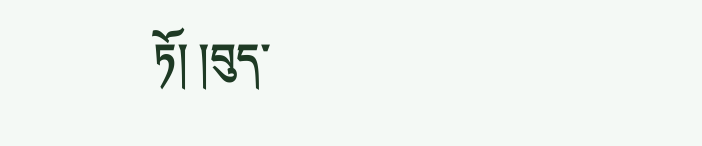ཏོ། །བུད་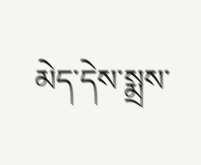མེད་དེས་སྨྲས་